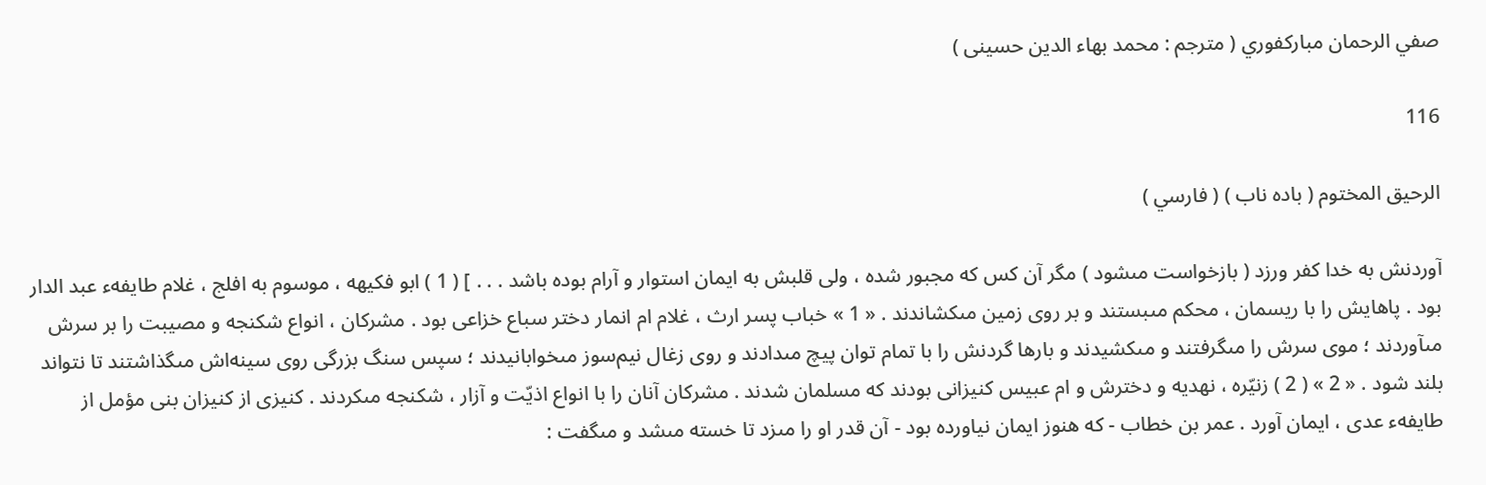صفي الرحمان مباركفوري ( مترجم : محمد بهاء الدين حسينى )

116

الرحيق المختوم ( باده ناب ) ( فارسي )

آوردنش به خدا كفر ورزد ( بازخواست مىشود ) مگر آن كس كه مجبور شده ، ولى قلبش به ايمان استوار و آرام بوده باشد . . . ] ( 1 ) ابو فكيهه ، موسوم به افلج ، غلام طايفهء عبد الدار بود . پاهايش را با ريسمان ، محكم مىبستند و بر روى زمين مىكشاندند . « 1 » خباب پسر ارث ، غلام ام انمار دختر سباع خزاعى بود . مشركان ، انواع شكنجه و مصيبت را بر سرش مىآوردند ؛ موى سرش را مىگرفتند و مىكشيدند و بارها گردنش را با تمام توان پيچ مىدادند و روى زغال نيم‌سوز مىخوابانيدند ؛ سپس سنگ بزرگى روى سينه‌اش مىگذاشتند تا نتواند بلند شود . « 2 » ( 2 ) زنيّره ، نهديه و دخترش و ام عبيس كنيزانى بودند كه مسلمان شدند . مشركان آنان را با انواع اذيّت و آزار ، شكنجه مىكردند . كنيزى از كنيزان بنى مؤمل از طايفهء عدى ، ايمان آورد . عمر بن خطاب - كه هنوز ايمان نياورده بود - آن قدر او را مىزد تا خسته مىشد و مىگفت :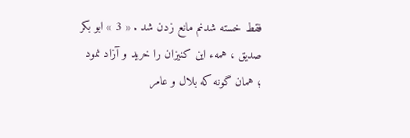فقط خسته شدنم مانع زدن شد . « 3 » ابو بكر صديق ، همهء اين كنيزان را خريد و آزاد نمود ؛ همان گونه كه بلال و عامر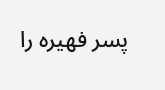پسر فهيره را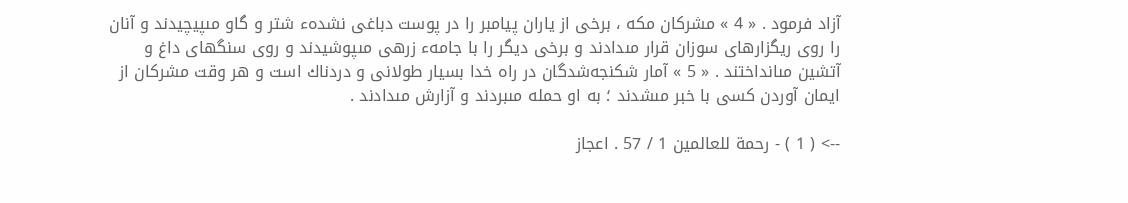آزاد فرمود . « 4 » مشركان مكه ، برخى از ياران پيامبر را در پوست دباغى نشدهء شتر و گاو مىپيچيدند و آنان را روى ريگزارهاى سوزان قرار مىدادند و برخى ديگر را با جامهء زرهى مىپوشيدند و روى سنگهاى داغ و آتشين مىانداختند . « 5 » آمار شكنجه‌شدگان در راه خدا بسيار طولانى و دردناك است و هر وقت مشركان از ايمان آوردن كسى با خبر مىشدند ؛ به او حمله مىبردند و آزارش مىدادند .

--> ( 1 ) - رحمة للعالمين 1 / 57 . اعجاز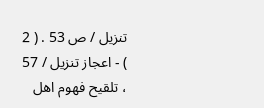تنزيل / ص 53 . ( 2 ) - اعجاز تنزيل / 57 ، تلقيح فهوم اهل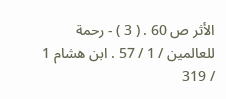الأثر ص 60 . ( 3 ) - رحمة للعالمين / 1 / 57 . ابن هشام 1 / 319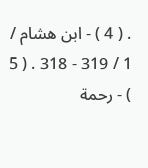. ( 4 ) - ابن هشام / 1 / 319 - 318 . ( 5 ) - رحمة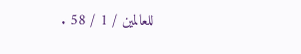للعالمين / 1 / 58 .